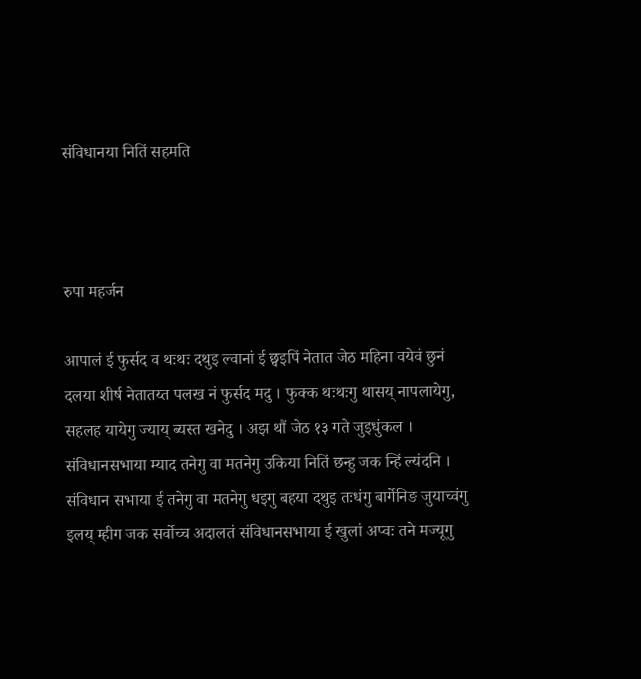संविधानया नितिं सहमति



रुपा महर्जन

आपालं ई फुर्सद व थःथः दथुइ ल्वानां ई छ्वइपिं नेतात जेठ महिना वयेवं छुनं दलया शीर्ष नेतातय्त पलख नं फुर्सद मदु । फुक्क थःथःगु थासय् नापलायेगु, सहलह यायेगु ज्याय् ब्यस्त खनेदु । अझ थौं जेठ १३ गते जुइधुंकल । संविधानसभाया म्याद तनेगु वा मतनेगु उकिया नितिं छन्हु जक न्हिं ल्यंदनि । संविधान सभाया ई तनेगु वा मतनेगु धइगु बहया दथुइ तःधंगु बार्गेनिङ जुयाच्वंगु इलय् म्हीग जक सर्वोच्च अदालतं संविधानसभाया ई खुलां अप्वः तने मज्यूगु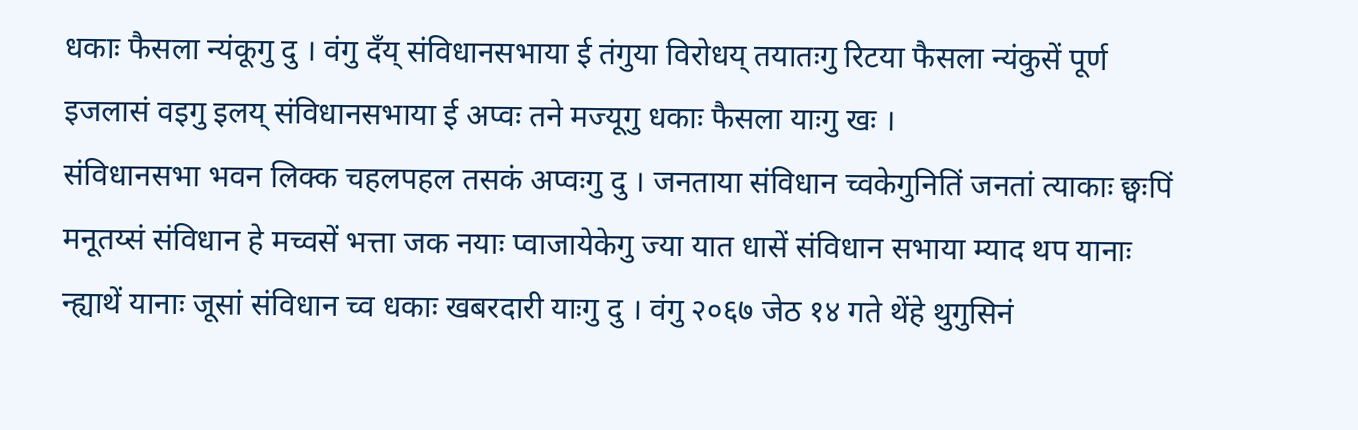धकाः फैसला न्यंकूगु दु । वंगु दँय् संविधानसभाया ई तंगुया विरोधय् तयातःगु रिटया फैसला न्यंकुसें पूर्ण इजलासं वइगु इलय् संविधानसभाया ई अप्वः तने मज्यूगु धकाः फैसला याःगु खः ।
संविधानसभा भवन लिक्क चहलपहल तसकं अप्वःगु दु । जनताया संविधान च्वकेगुनितिं जनतां त्याकाः छ्वःपिं मनूतय्सं संविधान हे मच्वसें भत्ता जक नयाः प्वाजायेकेगु ज्या यात धासें संविधान सभाया म्याद थप यानाः न्ह्याथें यानाः जूसां संविधान च्व धकाः खबरदारी याःगु दु । वंगु २०६७ जेठ १४ गते थेंहे थुगुसिनं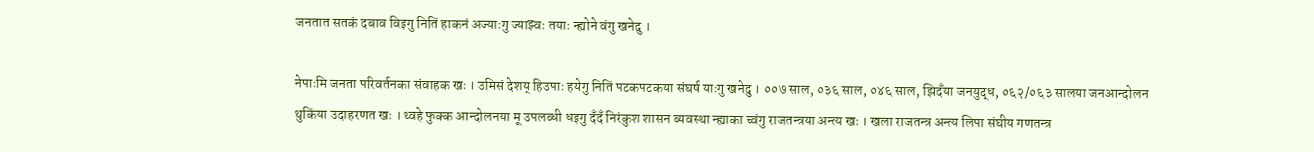जनतात सतकं दबाव विइगु नितिं हाकनं अज्याःगु ज्याझ्वः तयाः न्ह्योने वंगु खनेदु ।

नेपाःमि जनता परिवर्तनका संवाहक खः । उमिसं देशय् हिउपाः हयेगु नितिं पटकपटकया संघर्ष याःगु खनेदु । ००७ साल, ०३६ साल, ०४६ साल, झिदँया जनयुद्ध, ०६२/०६३ सालया जनआन्दोलन थुकिंया उदाहरणत खः । थ्वहे फुक्क आन्दोलनया मू उपलब्धी धइगु दँदँ निरंकुश शासन ब्यवस्था न्ह्याका च्वंगु राजतन्त्रया अन्त्य खः । खला राजतन्त्र अन्त्य लिपा संघीय गणतन्त्र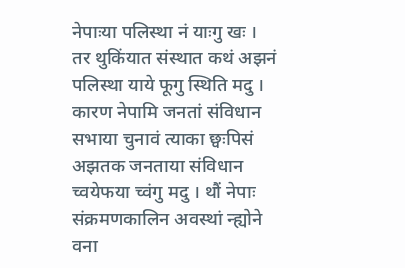नेपाःया पलिस्था नं याःगु खः । तर थुकिंयात संस्थात कथं अझनं पलिस्था याये फूगु स्थिति मदु । कारण नेपामि जनतां संविधान सभाया चुनावं त्याका छ्वःपिसं अझतक जनताया संविधान च्वयेफया च्वंगु मदु । थौं नेपाः संक्रमणकालिन अवस्थां न्ह्योने वना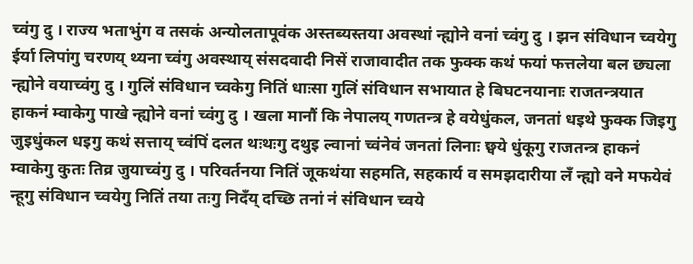च्वंगु दु । राज्य भताभुंग व तसकं अन्योलतापूवंक अस्तब्यस्तया अवस्थां न्ह्योने वनां च्वंगु दु । झन संविधान च्वयेगु ईर्या लिपांगु चरणय् थ्यना च्वंगु अवस्थाय् संसदवादी निसें राजावादीत तक फुक्क कथं फयां फत्तलेया बल छ्यला न्ह्योने वयाच्वंगु दु । गुलिं संविधान च्वकेगु नितिं धाःसा गुलिं संविधान सभायात हे बिघटनयानाः राजतन्त्रयात हाकनं म्वाकेगु पाखे न्ह्योने वनां च्वंगु दु । खला मानौं कि नेपालय् गणतन्त्र हे वयेधुंकल, जनतां धइथे फुक्क जिइगु जुइधुंकल धइगु कथं सत्ताय् च्वंपिं दलत थःथःगु दथुइ ल्वानां च्वंनेवं जनतां लिनाः छ्वये धुंकूगु राजतन्त्र हाकनं म्वाकेगु कुतः तिव्र जुयाच्वंगु दु । परिवर्तनया नितिं जूकथंया सहमति, सहकार्य व समझदारीया लँ न्ह्यो वने मफयेवं न्हूगु संविधान च्वयेगु नितिं तया तःगु निदँय् दच्छि तनां नं संविधान च्वये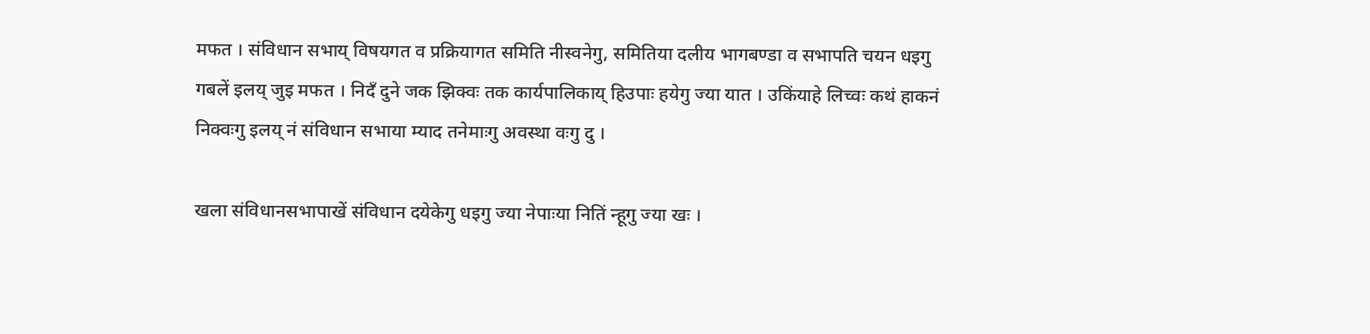मफत । संविधान सभाय् विषयगत व प्रक्रियागत समिति नीस्वनेगु, समितिया दलीय भागबण्डा व सभापति चयन धइगु गबलें इलय् जुइ मफत । निदँ दुने जक झिक्वः तक कार्यपालिकाय् हिउपाः हयेगु ज्या यात । उकिंयाहे लिच्वः कथं हाकनं निक्वःगु इलय् नं संविधान सभाया म्याद तनेमाःगु अवस्था वःगु दु ।

खला संविधानसभापाखें संविधान दयेकेगु धइगु ज्या नेपाःया नितिं न्हूगु ज्या खः ।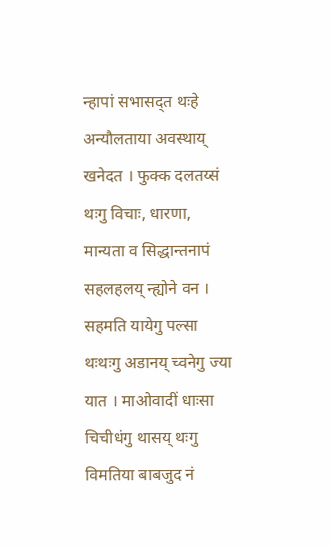न्हापां सभासद्त थःहे अन्यौलताया अवस्थाय् खनेदत । फुक्क दलतय्सं थःगु विचाः, धारणा, मान्यता व सिद्धान्तनापं सहलहलय् न्ह्योने वन । सहमति यायेगु पल्सा थःथःगु अडानय् च्वनेगु ज्या यात । माओवादीं धाःसा चिचीधंगु थासय् थःगु विमतिया बाबजुद नं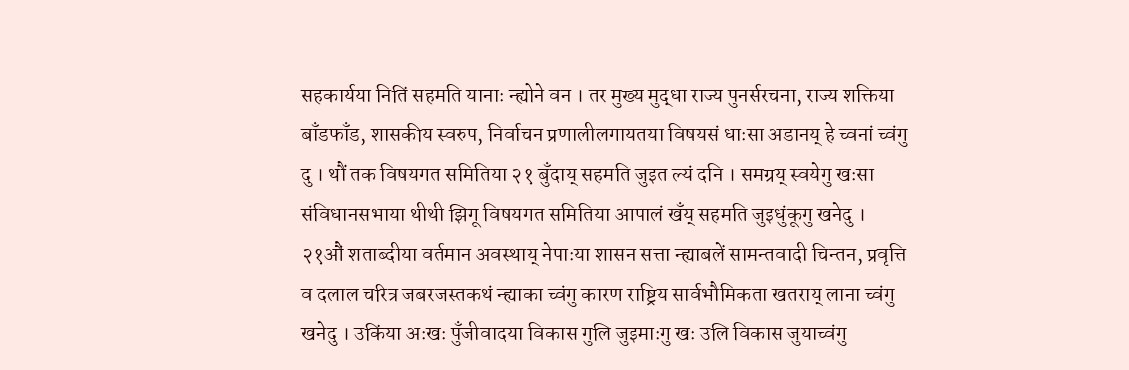सहकार्यया नितिं सहमति यानाः न्ह्योने वन । तर मुख्य मुद्धा राज्य पुनर्सरचना, राज्य शक्तिया बाँडफाँड, शासकीय स्वरुप, निर्वाचन प्रणालीलगायतया विषयसं धाःसा अडानय् हे च्वनां च्वंगु दु । थौं तक विषयगत समितिया २१ बुँदाय् सहमति जुइत ल्यं दनि । समग्रय् स्वयेगु खःसा संविधानसभाया थीथी झिगू विषयगत समितिया आपालं खँय् सहमति जुइधुंकूगु खनेदु । २१औं शताब्दीया वर्तमान अवस्थाय् नेपाःया शासन सत्ता न्ह्याबलें सामन्तवादी चिन्तन, प्रवृत्ति व दलाल चरित्र जबरजस्तकथं न्ह्याका च्वंगु कारण राष्ट्रिय सार्वभौमिकता खतराय् लाना च्वंगु खनेदु । उकिंया अःखः पुँजीवादया विकास गुलि जुइमाःगु खः उलि विकास जुयाच्वंगु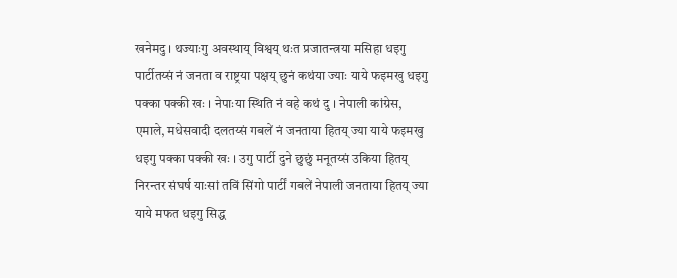खनेमदु । थज्याःगु अवस्थाय् विश्वय् थःत प्रजातन्त्रया मसिहा धइगु पार्टीतय्सं नं जनता व राष्ट्रया पक्षय् छुनं कथंया ज्याः याये फइमखु धइगु पक्का पक्की खः । नेपाःया स्थिति नं वहे कथं दु । नेपाली कांग्रेस, एमाले, मधेसवादी दलतय्सं गबलें नं जनताया हितय् ज्या याये फइमखु धइगु पक्का पक्की खः । उगु पार्टी दुने छुछुं मनूतय्सं उकिया हितय् निरन्तर संघर्ष याःसां तविं सिंगो पार्टीं गबलें नेपाली जनताया हितय् ज्या याये मफत धइगु सिद्ध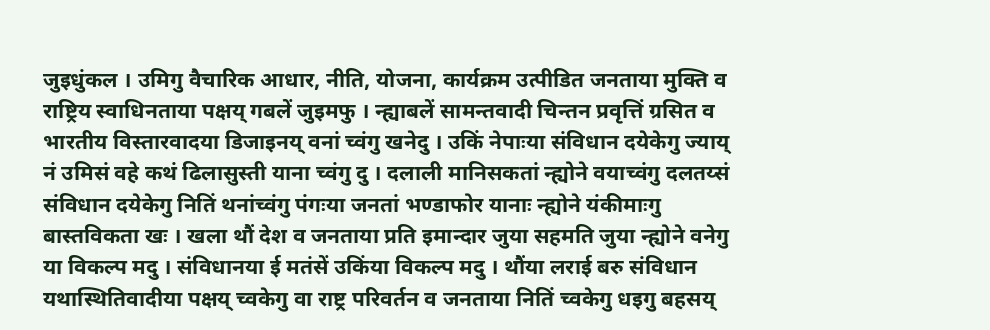जुइधुंकल । उमिगु वैचारिक आधार, नीति, योजना, कार्यक्रम उत्पीडित जनताया मुक्ति व राष्ट्रिय स्वाधिनताया पक्षय् गबलें जुइमफु । न्ह्याबलें सामन्तवादी चिन्तन प्रवृत्तिं ग्रसित व भारतीय विस्तारवादया डिजाइनय् वनां च्वंगु खनेदु । उकिं नेपाःया संविधान दयेकेगु ज्याय् नं उमिसं वहे कथं ढिलासुस्ती याना च्वंगु दु । दलाली मानिसकतां न्ह्योने वयाच्वंगु दलतय्सं संविधान दयेकेगु नितिं थनांच्वंगु पंगःया जनतां भण्डाफोर यानाः न्ह्योने यंकीमाःगु बास्तविकता खः । खला थौं देश व जनताया प्रति इमान्दार जुया सहमति जुया न्ह्योने वनेगु या विकल्प मदु । संविधानया ई मतंसें उकिंया विकल्प मदु । थौंया लराई बरु संविधान यथास्थितिवादीया पक्षय् च्वकेगु वा राष्ट्र परिवर्तन व जनताया नितिं च्वकेगु धइगु बहसय्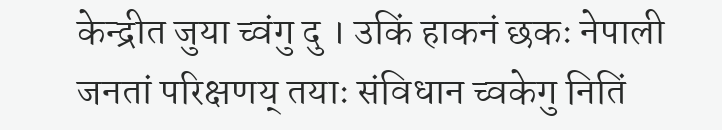केन्द्रीत जुया च्वंगु दु । उकिं हाकनं छकः नेपाली जनतां परिक्षणय् तयाः संविधान च्वकेगु नितिं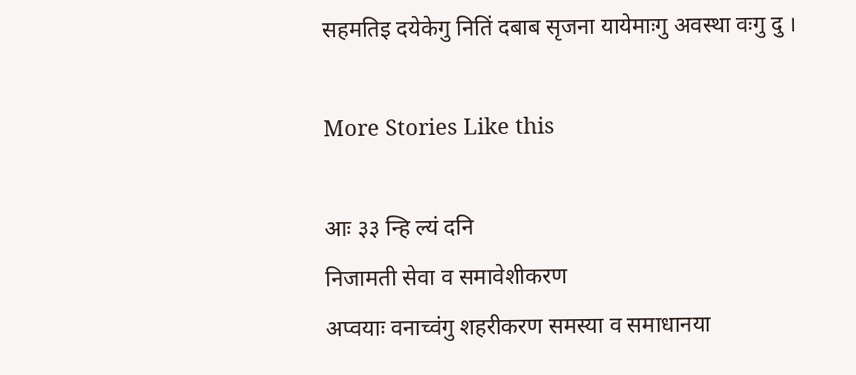सहमतिइ दयेकेगु नितिं दबाब सृजना यायेमाःगु अवस्था वःगु दु ।

More Stories Like this

आः ३३ न्हि ल्यं दनि
निजामती सेवा व समावेशीकरण
अप्वयाः वनाच्वंगु शहरीकरण समस्या व समाधानया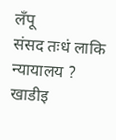लँपू
संसद तःधं लाकि न्यायालय ?
खाडीइ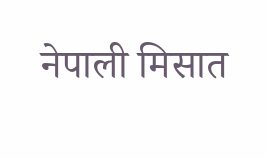नेपाली मिसात